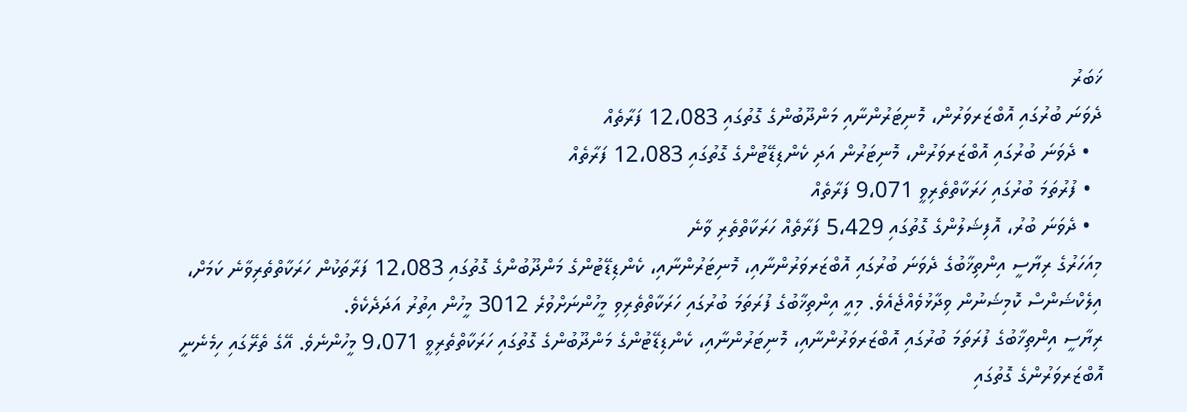ޚަބަރު
ދެވަނަ ބުރުގައި އޮބްޒަރވަރުން، މޮނިޓަރުންނާއި މަންދޫބުންގެ ގޮތުގައި 12،083 ފަރާތެއް
  • ދެވަނަ ބުރުގައި އޮބްޒަރވަރުން، މޮނިޓަރުން އަދި ކެންޑިޑޭޓުންގެ ގޮތުގައި 12،083 ފަރާތެއް
  • ފުރުތަމަ ބުރުގައި ހަރަކާތްތެރިވީ 9،071 ފަރާތެއް
  • ދެވަނަ ބުރު، އޮފިޝަލުންގެ ގޮތުގައި 5،429 ފަރާތެއް ހަރަކާތްތެރި ވާނެ
މިއަހަރުގެ ރިޔާސީ އިންތިޚާބުގެ ދެވަނަ ބުރުގައި އޮބްޒަރވަރުންނާއި، މޮނިޓަރުންނާއި، ކެންޑިޑޭޓުންގެ މަންދޫބުންގެ ގޮތުގައި 12،083 ފަރާތަކުން ހަރަކާތްތެރިވާނެ ކަމަށް، އިލެކްޝަންސް ކޮމިޝަނުން ވިދާޅުވެއްޖެއެވެ. މިއީ އިންތިޚާބުގެ ފުރަތަމަ ބުރުގައި ހަރަކާތްތެރިވި މީހުންނަށްވުރެ 3012 މީހުން އިތުރު އަދަދެކެވެ.
ރިޔާސީ އިންތިޚާބުގެ ފުރަތަމަ ބުރުގައި އޮބްޒަރވަރުންނާއި، މޮނިޓަރުންނާއި، ކެންޑިޑޭޓުންގެ މަންދޫބުންގެ ގޮތުގައި ހަރަކާތްތެރިވީ 9،071 މީހުންނެވެ. އޭގެ ތެރޭގައި ހިމެނެނީ އޮބްޒަރވަރުންގެ ގޮތުގައި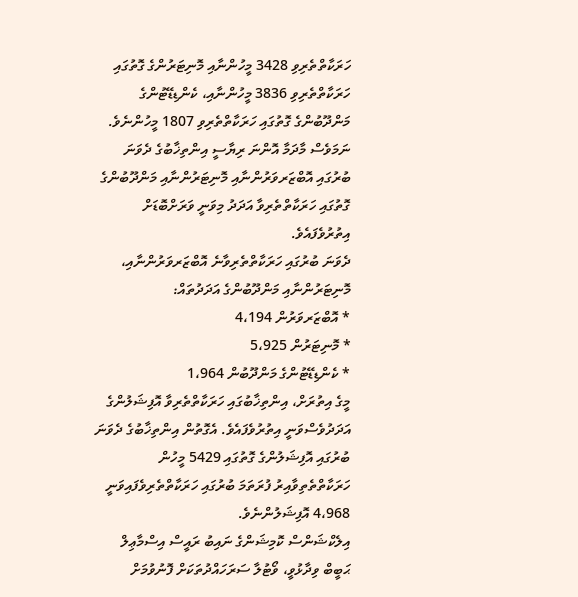ހަރަކާތްތެރިވި 3428 މީހުންނާއި މޮނިޓަރުންގެ ގޮތުގައި ހަރަކާތްތެރިވި 3836 މީހުންނާއި، ކެންޑިޑޭޓުންގެ މަންދޫބުންގެ ގޮތުގައި ހަރަކާތްތެރިވި 1807 މީހުންނެވެ.
ނަމަވެސް މާދަމާ އޮންނަ ރިޔާސީ އިންތިޚާބުގެ ދެވަނަ ބުރުގައި އޮބްޒަރވަރުންނާއި މޮނިޓަރުންނާއި މަންދޫބުންގެ ގޮތުގައި ހަރަކާތްތެރިވާ އަދަދު މިވަނީ ވަރަށްބޮޑަށް އިތުރުވެފައެވެ.
ދެވަނަ ބުރުގައި ހަރަކާތްތެރިވާނެ އޮބްޒަރވަރުންނާއި، މޮނިޓަރުންނާއި މަންދޫބުންގެ އަދަދުތައް:
* އޮބްޒަރވަރުން 4،194
* މޮނިޓަރުން 5،925
* ކެންޑިޑޭޓުންގެ މަންދޫބުން 1،964
މީގެ އިތުރަށް، އިންތިޚާބުގައި ހަރަކާތްތެރިވާ އޮފިޝަލުންގެ އަދަދުވެސްވަނީ އިތުރުވެފައެވެ. އެގޮތުން އިންތިޚާބުގެ ދެވަނަ ބުރުގައި އޮފިޝަލުންގެ ގޮތުގައި 5429 މީހުން ހަރަކާތްތެތިވާއިރު ފުރަތަމަ ބުރުގައި ހަރަކާތްތެރިވެފައިވަނީ 4،968 އޮފިޝަލުންނެވެ.
އިލެކްޝަންސް ކޮމިޝަންގެ ނައިބު ރައީސް އިސްމާޢިލް ޙަބީބް ވިދާޅުވީ، ވޯޓުލާ ސަރަހައްދުތަކަށް ފޮނުވުމަށް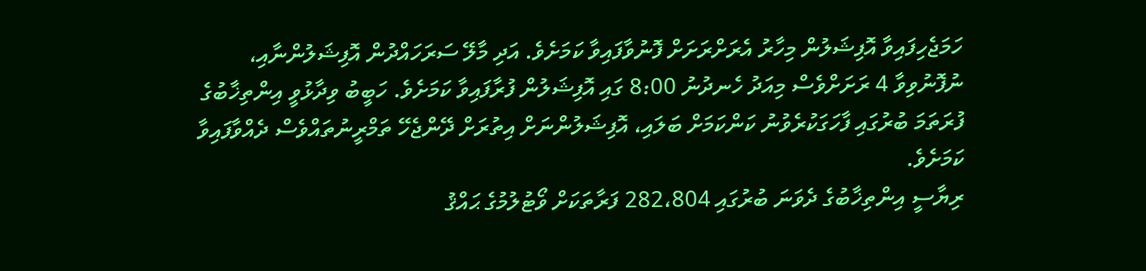ހަމަޖެހިފައިވާ އޮފިޝަލުން މިހާރު އެރަށްރަށަށް ފޮނުވާފައިވާ ކަމަށެވެ. އަދި މާލޭ ސަރަހައްދުން އޮފިޝަލުންނާއި، ނުފޮނުވިވާ 4 ރަށަށްވެސް މިއަދު ހެނދުނު 8:00 ގައި އޮފިޝަލުން ފުރާފައިވާ ކަމަށެވެ. ހަބީބު ވިދާޅުވީ އިންތިޚާބުގެ ފުރަތަމަ ބުރުގައި ފާހަގަކުރެވުނު ކަންކަމަށް ބަލައި، އޮފިޝަލުންނަށް އިތުރަށް ދޭންޖެހޭ ތަމްރީނުތައްވެސް ދެއްވާފައިވާ ކަމަށެވެ.
ރިޔާސީ އިންތިޚާބުގެ ދެވަނަ ބުރުގައި 282،804 ފަރާތަކަށް ވޯޓުލުމުގެ ޙައްޤު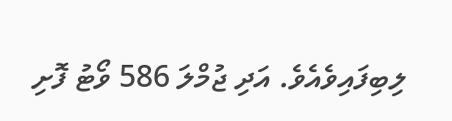ލިބިފައިވެއެވެ. އަދި ޖުމްލަ 586 ވޯޓު ފޮށި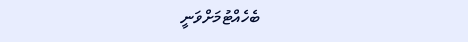ބެހެއްޓުމަށްވަނީ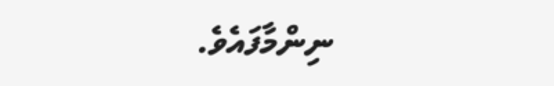ނިންމާފައެވެ.